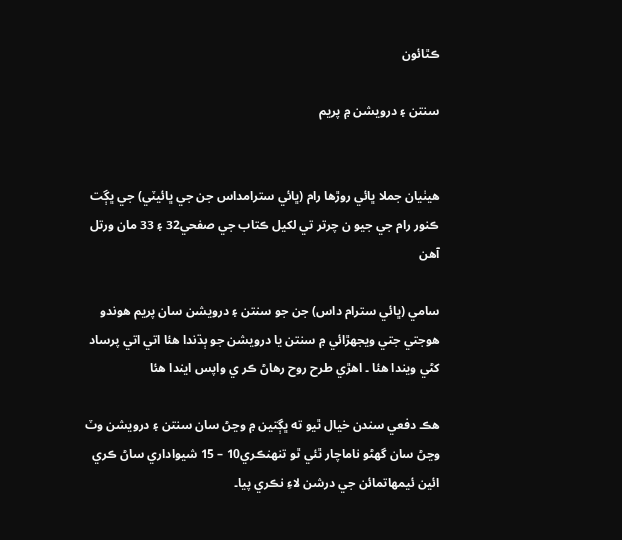ڪٿائ‍ون

سنتن ۽ درويشن ۾ پريم


ھيٺيان جملا ڀائي روڙھا رام (ڀائي سترامداس جن جي ڀائيٽي) جي ڀڳت ڪنور رام جي جيو ن چرتر تي لکيل ڪتاب جي صفحي32 ۽ 33 مان ورتل آھن

سامي (ڀائي سترام داس) جن جو سنتن ۽ درويشن سان پريم هوندو هوجتي جتي ويجهڙائي ۾ سنتن يا درويشن جو ٻڌندا ھ‍ئ‍ا اتي اتي پرساد کڻي ويندا ھ‍ئ‍ا ۔ اهڙي طرح روح رهاڻ ڪر ي واپس ايندا ھ‍ئ‍ا

هڪ دفعي سندن خيال ٿيو ته ڀڳتين ۾ وڃڻ سان سنتن ۽ درويشن وٽ وڃڻ سان گهڻو ناماچار ٿ‍ئي ٿو تنهنڪري10 – 15 شيواداري ساڻ ڪري ائ‍ين ئيمهاتمائ‍ن جي درشن لاءِ نڪري پيا۔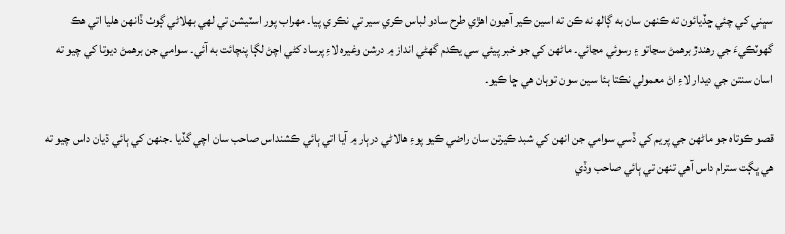سڀني کي چ‍ئي ڇڏيائ‍ون ته ڪنهن سان به ڳالھ نه ڪن ته اسين ڪير آهيون اهڙي طرح سادو لباس ڪري سير تي نڪر ي پيا۔ مهراب پور اسٽيشن تي لهي بهلاڻي ڳوٺ ڏانهن هليا اتي هڪ گهوٽڪيءَ جي رهندڙ برهمڻ سڃاتو ۽ رسوئي مڃائي۔ ماڻهن کي جو خبر پي‍ئي سي يڪدم گهڻي انداز ۾ درشن وغيره لاءِ پرساد کڻي اچڻ لڳا پنچائ‍ت به آئي۔ سوامي جن برهمڻ ديوتا کي چيو ته اسان سنتن جي ديدار لاءِ اڻ معمولي نڪتا ہ‍ئ‍‍ا سين سون توہان هي ڇا ڪيو۔

قصو ڪوتاه جو ماڻهن جي پريم کي ڏسي سوامي جن انهن کي شبد ڪيرتن سان راضي ڪيو پوءِ هالاڻي درٻار ۾ آيا اتي ٻائي ڪشنداس صاحب سان اچي گڏيا ۔جنهن کي ٻائي ڌيان داس چيو ته هي ڀڳت سترام داس آهي تنهن تي ٻائي صاحب وڏي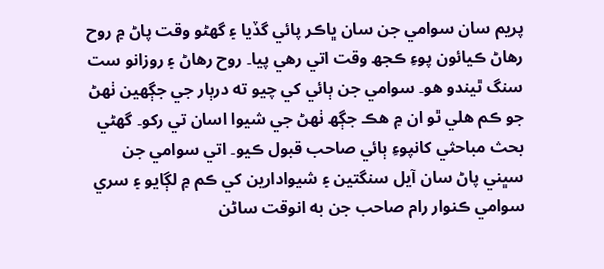پريم سان سوامي جن سان ڀاڪر پائي گڏيا ۽ گهڻو وقت پاڻ ۾ روح رهاڻ ڪيائ‍ون پوءِ ڪجھ وقت اتي رهي پيا۔ روح رهاڻ ۽ روزانو ست سنگ ٿيندو هو۔ سوامي جن ٻائي کي چيو ته درٻار جي جڳهين ٺهڻ جو ڪم هلي ٿو ان ۾ هڪ جڳھ ٺهڻ جي شيوا اسان تي رکو۔ گهڻي بحث مباحثي کانپوءِ ٻائي صاحب قبول ڪيو۔ اتي سوامي جن سڀني پاڻ سان آيل سنگتين ۽ شيوادارين کي ڪم ۾ لڳايو ۽ سري سوامي ڪنوار رام صاحب جن به انوقت ساڻن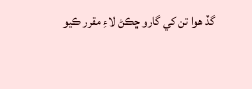گڏ هوا تن کي گارو ڇڪڻ لاءِ مقرر ڪيو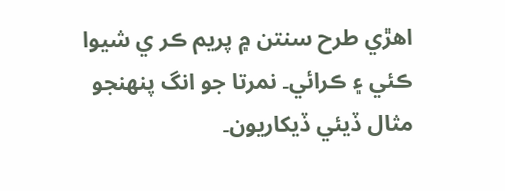اهڙي طرح سنتن ۾ پريم ڪر ي شيوا ڪ‍ئي ۽ ڪرائي۔ نمرتا جو انگ پنهنجو مثال ڏي‍ئي ڏيکاريون۔